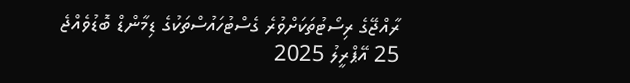ރާއްޖޭގެ ރިސޯޓުތަކަށްވުރެ ގެސްޓުހައުސްތަކުގެ ޑިމާންޑް ބޮޑުވެއްޖެ
25 އޭޕްރީލު 2025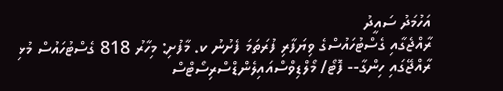އަހުމަދު ސައީދު
ރާއްޖެގާއި ގެސްޓުހައުސްގެ ވިޔަފާރި ފުރަތަމަ ފެށުނު ކ. މާފުށި: މިހާރު 818 ގެސްޓުހައުސް މުޅި ރާއްޖޭގައި ހިންގާ-- ފޮޓޯ/ މޯލްޑިވްސްއައިލެންޑްސްރިސޯޓްސް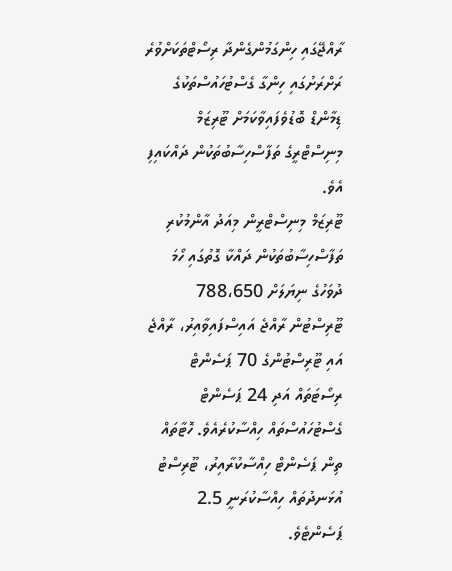ރާއްޖޭގައި ހިންގަމުންގެންދާ ރިސޯޓްތަކަށްވުރެ ރަށްރަށުގައި ހިންގާ ގެސްޓުހައުސްތަކުގެ ޑިމާންޑް ބޮޑުވެފައިވާކަމަށް ޓޫރިޒަމް މިނިސްޓްރީގެ ތަފާސްހިސާބުތަކުން ދައްކައިފި އެވެ.
ޓޫރިޒަމް މިނިސްޓްރީން މިއަދު އާންމުކުރި ތަފާސްހިސާބުތަކުން ދައްކާ ގޮތުގައި ހޯމަ ދުވަހުގެ ނިޔަލަށް 788،650 ޓޫރިސްޓުން ރާއްޖެ އައިސްފައިވާއިރު، ރާއްޖެ އައި ޓޫރިސްޓުންގެ 70 ޕަސެންޓް ރިސޯޓަތައް އަދި 24 ޕަސެންޓް ގެސްޓުހައުސްތައް ހިއްސާކުރެއެވެ. ހޮޓާތައް ތިން ޕަސެންޓް ހިއްސާކުރާއިރު، ޓޫރިސްޓު އުޅަނދުތައް ހިއްސާކުރަނީ 2.5 ޕަސެންޓެވެ.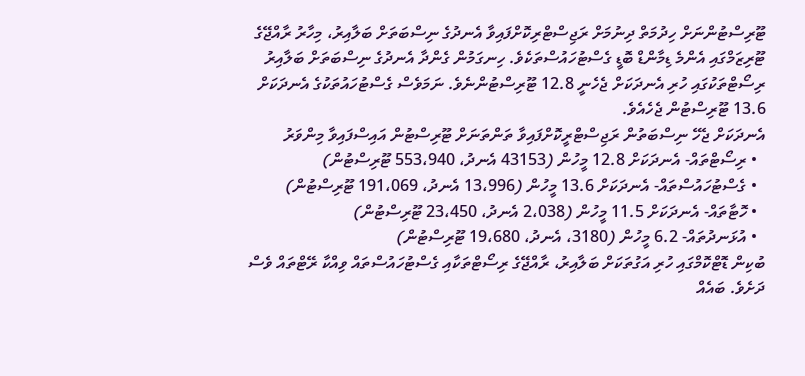ޓޫރިސްޓުންނަށް ހިދުމަތް ދިނުމަށް ރަޖިސްޓްރިކޮށްފައިވާ އެނދުގެ ނިސްބަތަށް ބަލާއިރު، މިހާރު ރާއްޖޭގެ ޓޫރިޒަމްގައި އެންމެ ޑިމާންޑް ބޮޑީ ގެސްޓުހައުސްތަކެވެ. ހިނގަމުން ގެންދާ އެނދުގެ ނިސްބަތަށް ބަލާއިރު ރިސޯޓްތަކުގައި ހުރި އެނދަކަށް ޖެހެނީ 12.8 ޓޫރިސްޓުންނެވެ. ނަމަވެސް ގެސްޓުހައުތަކުގެ އެނދަކަށް 13.6 ޓޫރިސްޓުން ޖެހެއެވެ.
އެނދަކަށް ޖެހޭ ނިސްބަތުން ރަޖިސްޓްރީކޮށްފައިވާ ތަންތަނަށް ޓޫރިސްޓުން އައިސްފައިވާ މިންވަރު
  • ރިސޯޓްތައް- އެނދަކަށް 12.8 މީހުން (43153 އެނދު، 553،940 ޓޫރިސްޓުން)
  • ގެސްޓުހައުސްތައް- އެނދަކަށް 13.6 މީހުން (13،996 އެނދު، 191،069 ޓޫރިސްޓުން)
  • ހޮޓާތައް- އެނދަކަށް 11.5 މީހުން (2،038 އެނދު، 23،450 ޓޫރިސްޓުން)
  • އުޅަނދުތައް- 6.2 މީހުން (3180، އެނދު، 19،680 ޓޫރިސްޓުން)
ބުކިން ޑޮޓްކޮމްގައި ހުރި އަގުތަކަށް ބަލާއިރު، ރާއްޖޭގެ ރިސޯޓްތަކާއި ގެސްޓުހައުސްތައް ވިއްކާ ރޭޓްތައް ވެސް ދަށެވެ. ބައެއް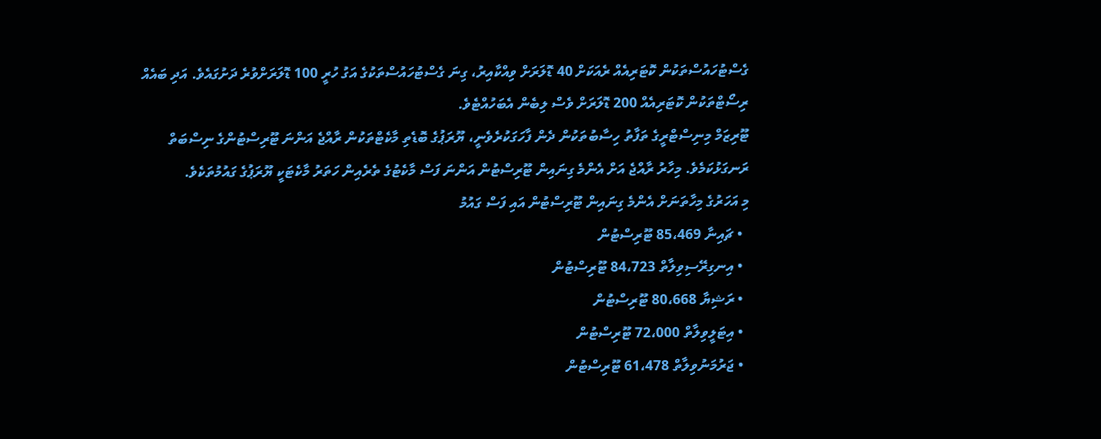ގެސްޓުހައުސްތަކުން ކޮޓަރިއެއް ރެއަކަށް 40 ޑޮލަރަށް ވިއްކާއިރު، ގިނަ ގެސްޓުހައުސްތަކުގެ އަގު ހުރީ 100 ޑޮލަރަށްވުރެ ދަށުގައެވެ. އަދި ބައެއް ރިސޯޓްތަކުން ކޮޓަރިއެއް 200 ޑޮލަރަށް ވެސް ލިބެން އެބަހުއްޓެވެ.
ޓޫރިޒަމް މިނިސްޓްރީގެ ތަފާތު ހިސާބުތަކުން ދެން ފާހަގަކުރެވެނީ، ޔޫރަޕުގެ ބޮޑެތި މާކެޓްތަކުން ރާއްޖެ އަންނަ ޓޫރިސްޓުންގެ ނިސްބަތް ރަނގަޅުކަމެވެ. މިހާރު ރާއްޖެ އަށް އެންމެ ގިނައިން ޓޫރިސްޓުން އަންނަ ފަސް މާކެޓުގެ ތެރެއިން ހަތަރު މާކެޓަކީ ޔޫރަޕުގެ ގައުމުތަކެވެ.
މި އަހަރުގެ މިހާތަނަށް އެންމެ ގިނައިން ޓޫރިސްޓުން އައި ފަސް ގައުމު
  • ޗައިނާ 85،469 ޓޫރިސްޓުން
  • އިނގިރޭސިވިލާތް 84،723 ޓޫރިސްޓުން
  • ރަޝިޔާ 80،668 ޓޫރިސްޓުން
  • އިޓަލީވިލާތް 72،000 ޓޫރިސްޓުން
  • ޖަރުމަނުވިލާތް 61،478 ޓޫރިސްޓުން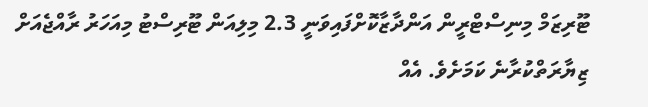ޓޫރިޒަމް މިނިސްޓްރީން އަންދާޒާކޮށްފައިވަނީ 2.3 މިލިއަން ޓޫރިސްޓު މިއަހަރު ރާއްޖެއަށް ޒިޔާރަތްކުރާނެ ކަމަށެވެ. އެއް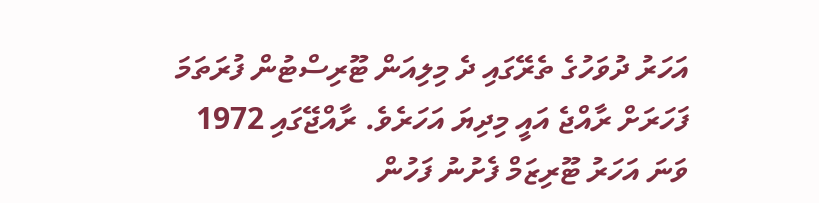އަހަރު ދުވަހުގެ ތެރޭގައި ދެ މިލިއަން ޓޫރިސްޓުން ފުރަތަމަ ފަހަރަށް ރާއްޖެ އައީ މިދިޔަ އަހަރެވެ. ރާއްޖޭގައި 1972 ވަނަ އަހަރު ޓޫރިޒަމް ފެށުނު ފަހުން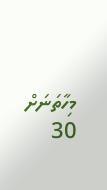މިހާތަނަށް 30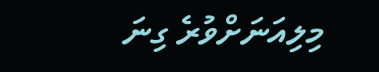މިލިއަނަށްވުރެ ގިނަ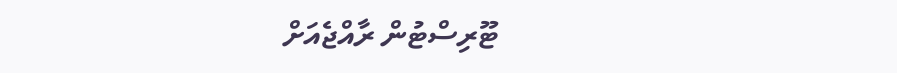ޓޫރިސްޓުން ރާއްޖެއަށް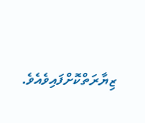ޒިޔާރަތްކޮށްފައިވެއެވެ.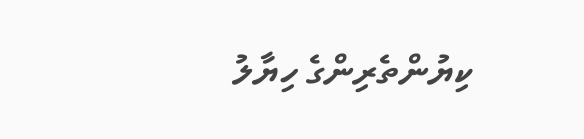ކިޔުންތެރިންގެ ހިޔާލު